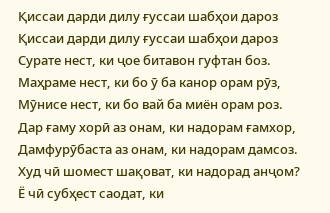Қиссаи дарди дилу ғуссаи шабҳои дароз
Қиссаи дарди дилу ғуссаи шабҳои дароз
Сурате нест, ки ҷое битавон гуфтан боз.
Маҳраме нест, ки бо ӯ ба канор орам рӯз,
Мӯнисе нест, ки бо вай ба миён орам роз.
Дар ғаму хорӣ аз онам, ки надорам ғамхор,
Дамфурӯбаста аз онам, ки надорам дамсоз.
Худ чӣ шомест шақоват, ки надорад анҷом?
Ё чӣ субҳест саодат, ки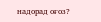надорад оғоз?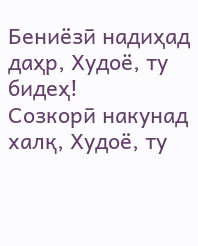Бениёзӣ надиҳад даҳр, Худоё, ту бидеҳ!
Созкорӣ накунад халқ, Худоё, ту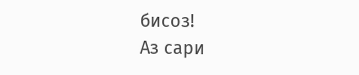бисоз!
Аз сари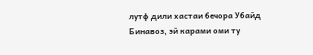лутф дили хастаи бечора Убайд
Бинавоз, эй карами оми ту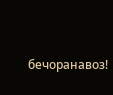бечоранавоз!